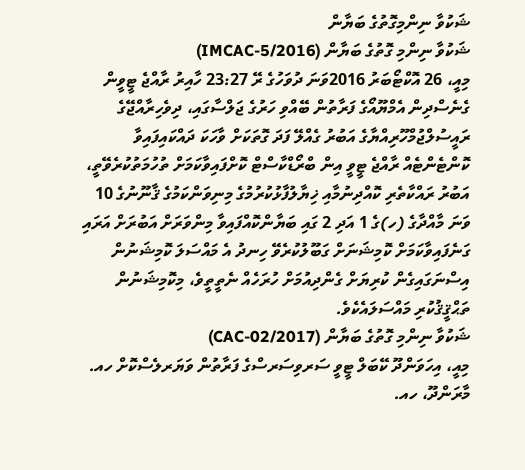ޝަކުވާ ނިންމިގޮތުގެ ބަޔާން
ޝަކުވާ ނިންމި ގޮތުގެ ބަޔާން (IMCAC-5/2016)
މިއީ، 26 އޮކްޓޯބަރު 2016ވަނަ ދުވަހުގެ ރޭ 23:27 ހާއިރު ރާއްޖެ ޓީވީން ގެނެސްދިން އެމްޔޫއޯގެ ފަރާތުން ބޭއްވި ހަރުގެ ޖަލްސާގައި، ދިވެހިރާއްޖޭގެ ރައީސުލްޖުމްހޫރިއްޔާގެ އަބުރު ގެއްލޭ ފަދަ ގޮތަކަށް ވާހަކަ ދައްކައިފައިވާ ކޮންޓެންޓެއް ރާއްޖެ ޓީވީ އިން ބްރޯޑްކާސްޓް ކޮށްފައިވާކަމަށް ތުހުމަތުކުރެވޭތީ، އަބުރު ރައްކާތެރި ކޮއްދިނުމާއި ޚިޔާލުފާޅުކުރުމުގެ މިނިވަންކަމުގެ ޤާނޫނުގެ 10 ވަނަ މާއްދާގެ (ހ)ގެ 1 އަދި 2 ގައި ބަޔާންކޮއްފައިވާ މިންވަރަށް އަބުރަށް އަރައި ގަނެފައިވާކަމަށް ކޮމިޝަނަށް ގަބޫލުކުރެވޭ ހިނދު އެ މައްސަލަ ކޮމިޝަނުން އިސްނަގައިގެން ކުރިޔަށް ގެންދިއުމަށް ހުރަހެއް ނެތީތީވެ، މިކޮމިޝަނުން ތަޙްޤީޤުކުރި މައްސަލައެކެވެ.
ޝަކުވާ ނިންމި ގޮތުގެ ބަޔާން (CAC-02/2017)
މިއީ، އިހަވަންދޫ ކޭބަލް ޓީވީ ސަރވިސަރސްގެ ފަރާތުން ވަޔަރލެސްކޮށް ހއ. މާރަންދޫ، ހއ.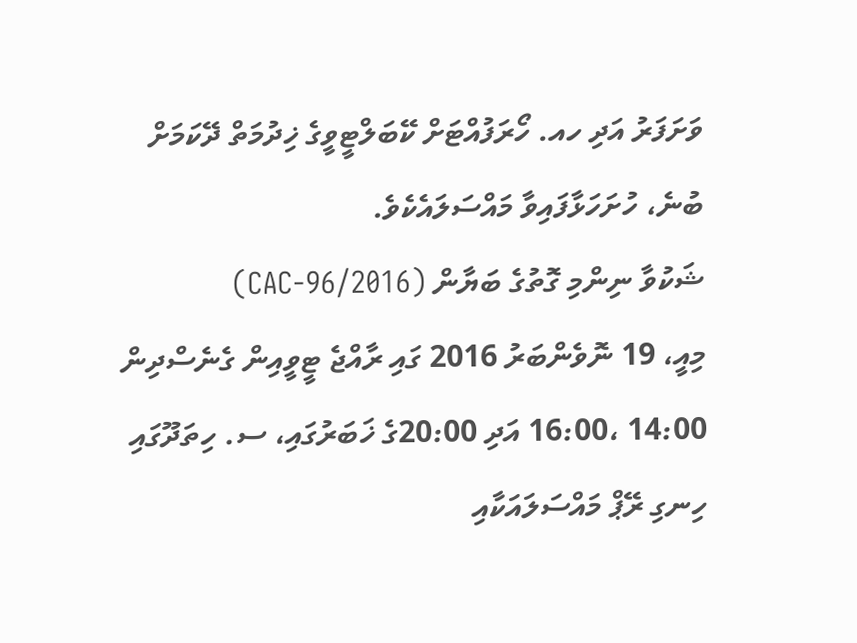ވަށަފަރު އަދި ހއ. ހޯރަފުއްޓަށް ކޭބަލްޓީވީގެ ޚިދުމަތް ދޭކަމަށް ބުނެ، ހުށަހަޅާފައިވާ މައްސަލައެކެވެ.
ޝަކުވާ ނިންމި ގޮތުގެ ބަޔާން (CAC-96/2016)
މިއީ، 19 ނޮވެންބަރު 2016 ގައި ރާއްޖެ ޓީވީއިން ގެނެސްދިން 14:00 ،16:00 އަދި 20:00ގެ ޚަބަރުގައި، ސ. ހިތަދޫގައި ހިނގި ރޭޕް މައްސަލައަކާއި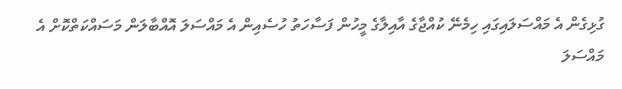ގުޅިގެން އެ މައްސަލައިގައި ހިމެނޭ ކުއްޖާގެ އާއިލާގެ މީހުން ފަސާހަތު ހުސެއިން އެ މައްސަލަ އޮއްބާލަން މަސައްކަތްކޮށް އެ މައްސަލަ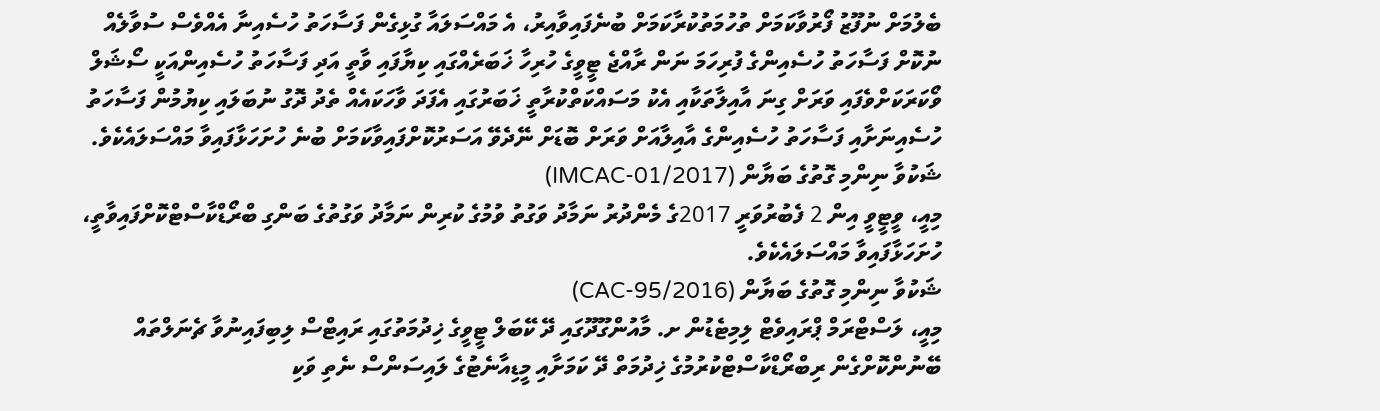ބެލުމަށް ނުފޫޒު ފޯރުވާކަމަށް ތުހުމަތުކުރާކަމަށް ބުނެފައިވާއިރު، އެ މައްސަލައާ ގުޅިގެން ފަސާހަތު ހުސެއިނާ އެއްވެސް ސުވާލެއް ނުކޮށް ފަސާހަތު ހުސެއިންގެ ފުރިހަމަ ނަން ރާއްޖެ ޓީވީގެ ހުރިހާ ޚަބަރެއްގައި ކިޔާފައި ވާތީ އަދި ފަސާހަތު ހުސެއިންއަކީ ސޯޝަލް ވޯކަރަކަށްވެފައި ވަރަށް ގިނަ އާއިލާތަކާއި އެކު މަސައްކަތްކުރާތީ ޚަބަރުގައި އެފަދަ ވާހަކައެއް ތެދު ދޮގު ނުބަލައި ކިޔުމުން ފަސާހަތު ހުސެއިނަށާއި ފަސާހަތު ހުސެއިންގެ އާއިލާއަށް ވަރަށް ބޮޑަށް ނޭދެވޭ އަސަރުކޮށްފައިވާކަމަށް ބުނެ ހުށަހަޅާފައިވާ މައްސަލައެކެވެ.
ޝަކުވާ ނިންމި ގޮތުގެ ބަޔާން (IMCAC-01/2017)
މިއީ، ވީޓީވީ އިން 2 ފެބުރުވަރީ 2017ގެ މެންދުރު ނަމާދު ވަގުތު ވުމުގެ ކުރިން ނަމާދު ވަގުތުގެ ބަންގި ބްރޯޑްކާސްޓްކޮށްފައިވާތީ، ހުށަހަޅާފައިވާ މައްސަލައެކެވެ.
ޝަކުވާ ނިންމި ގޮތުގެ ބަޔާން (CAC-95/2016)
މިއީ، ލަސްޓްރަމް ޕްރައިވެޓް ލިމިޓެޑުން ށ. މާއުންގޫދޫގައި ދޭ ކޭބަލް ޓީވީގެ ޚިދުމަތުގައި ރައިޓްސް ލިބިފައިނުވާ ޗެނަލްތައް ބޭނުންކޮށްގެން ރިބްރޯޑްކާސްޓްކުރުމުގެ ޚިދުމަތް ދޭ ކަމަށާއި މީޑިއާނެޓުގެ ލައިސަންސް ނެތި ވަކި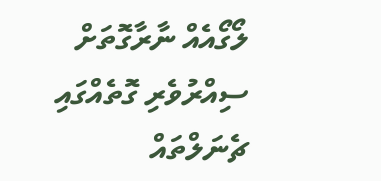ލޯގޯއެއް ނާރާގޮތަށް ސިއްރުވެރި ގޮތެއްގައި ޗެނަލްތައް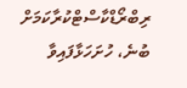ރިބްރޯޑްކާސްޓްކުރާކަމަށް ބުނެ، ހުށަހަޅާފައިވާ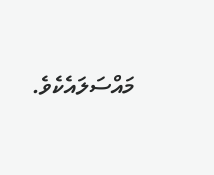މައްސަލައެކެވެ.